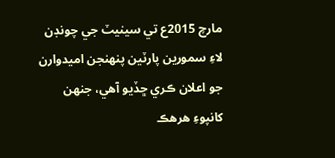مارچ 2015ع تي سينيٽ جي چونڊن لاءِ سمورين پارٽين پنهنجن اميدوارن جو اعلان ڪري ڇڏيو آهي، جنهن کانپوءِ هرهڪ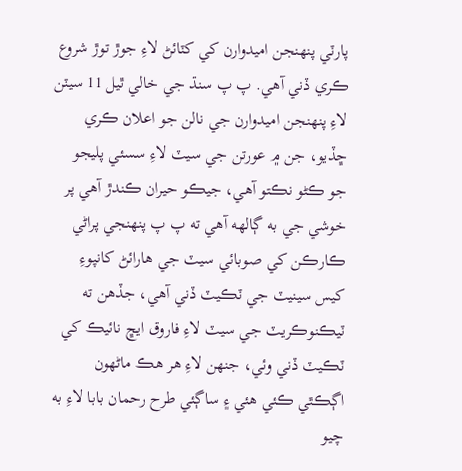پارٽي پنهنجن اميدوارن کي کٽائڻ لاءِ جوڙ توڙ شروع ڪري ڏني آهي. پ پ سنڌ جي خالي ٿيل 11 سيٽن لاءِ پنهنجن اميدوارن جي نالن جو اعلان ڪري ڇڏيو، جن ۾ عورتن جي سيٽ لاءِ سسئي پليجو جو ڪڻو نڪتو آهي، جيڪو حيران ڪندڙ آهي پر خوشي جي به ڳالهه آهي ته پ پ پنهنجي پراڻي ڪارڪن کي صوبائي سيٽ جي هارائڻ کانپوءِ کيس سينيٽ جي ٽڪيٽ ڏني آهي، جڏهن ته ٽيڪنوڪريٽ جي سيٽ لاءِ فاروق ايڇ نائيڪ کي ٽڪيٽ ڏني وئي، جنهن لاءِ هر هڪ ماڻهون اڳڪٿي ڪئي هئي ۽ ساڳئي طرح رحمان بابا لاءِ به چيو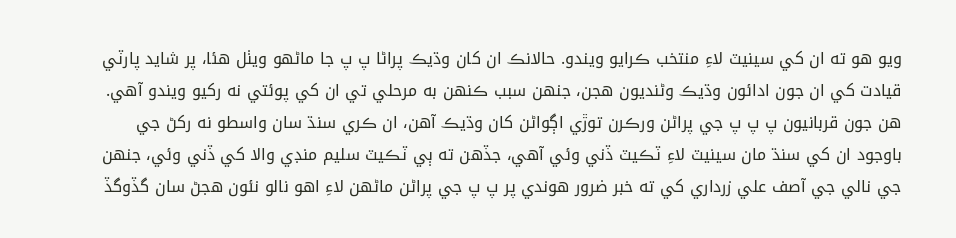ويو هو ته ان کي سينيٽ لاءِ منتخب ڪرايو ويندو. حالانڪ ان کان وڌيڪ پراڻا پ پ جا ماڻهو ويٺل هئا، پر شايد پارٽي قيادت کي ان جون ادائون وڌيڪ وڻنديون هجن، جنهن سبب ڪنهن به مرحلي تي ان کي پوئتي نه رکيو ويندو آهي. هن جون قربانيون پ پ پ جي پراڻن ورڪرن توڙي اڳواڻن کان وڌيڪ آهن، ان ڪري سنڌ سان واسطو نه رکڻ جي باوجود ان کي سنڌ مان سينيٽ لاءِ ٽڪيٽ ڏني وئي آهي، جڏهن ته ٻي ٽڪيٽ سليم منڊي والا کي ڏني وئي، جنهن جي نالي جي آصف علي زرداري کي ته خبر ضرور هوندي پر پ پ جي پراڻن ماڻهن لاءِ اهو نالو نئون هجڻ سان گڏوگڏ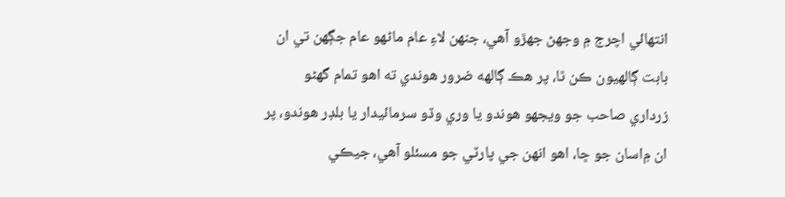انتهائي اچرج ۾ وجهڻ جهڙو آهي، جنهن لاءِ عام ماڻهو عام جڳهن تي ان بابت ڳالهيون ڪن ٿا، پر هڪ ڳالهه ضرور هوندي ته اهو تمام گهڻو زرداري صاحب جو ويجهو هوندو يا وري وڏو سرمائيدار يا بلڊر هوندو، پر ان ۾اسان جو ڇا، اهو انهن جي پارٽي جو مسئلو آهي، جيڪي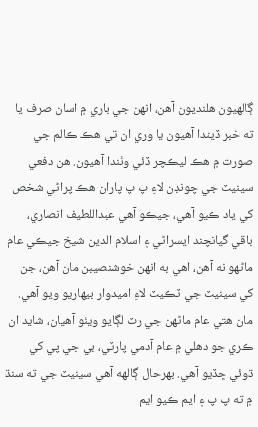ڳالهيون هلنديون آهن، انهن جي باري ۾ اسان صرف يا ته خبر ڏيندا آهيون يا وري ان تي هڪ ڪالم جي صورت ۾ هڪ ليڪچر ڏئي وٺندا آهيون. هن دفعي سينيٽ جي چونڊن لاءِ پ پ پاران هڪ پراڻي شخص کي ياد ڪيو آهي، جيڪو آهي عبداللطيف انصاري، باقي گيانچند ايسراڻي ۽ اسلام الدين شيخ جيڪي عام ماڻهو نه آهن، اهي به انهن خوشنصيبن مان آهن، جن کي سينيٽ جي ٽڪيٽ لاءِ اميدوار بيهاريو ويو آهي. مان هتي عام ماڻهن جي رٽ لڳايو ويٺو آهيان، شايد ان ڪري جو دهلي ۾ عام آدمي پارٽي، بي جي پي کي ڌوئي ڇڏيو آهي. بهرحال ڳالهه آهي سينيٽ جي ته سنڌ ۾ ته پ پ ۽ ايم ڪيو ايم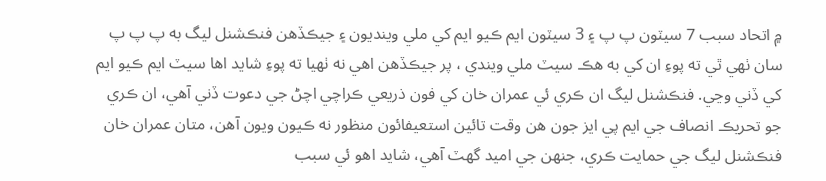۾ اتحاد سبب 7 سيٽون پ پ ۽ 3 سيٽون ايم ڪيو ايم کي ملي وينديون ۽ جيڪڏهن فنڪشنل ليگ به پ پ پ سان ٺهي ٿي ته پوءِ ان کي به هڪ سيٽ ملي ويندي ، پر جيڪڏهن اهي نه ٺهيا ته پوءِ شايد اها سيٽ ايم ڪيو ايم کي ڏني وڃي. فنڪشنل ليگ ان ڪري ئي عمران خان کي فون ذريعي ڪراچي اچڻ جي دعوت ڏني آهي، ان ڪري جو تحريڪ انصاف جي ايم پي ايز جون هن وقت تائين استعيفائون منظور نه ڪيون ويون آهن، متان عمران خان فنڪشنل ليگ جي حمايت ڪري، جنهن جي اميد گهٽ آهي، شايد اهو ئي سبب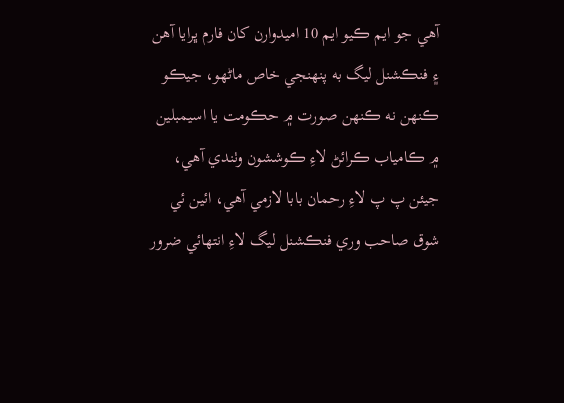آهي جو ايم ڪيو ايم 10 اميدوارن کان فارم ڀرايا آهن ۽ فنڪشنل ليگ به پنهنجي خاص ماڻهو، جيڪو ڪنهن نه ڪنهن صورت ۾ حڪومت يا اسيمبلين ۾ ڪامياب ڪرائڻ لاءِ ڪوششون وٺندي آهي، جيئن پ پ لاءِ رحمان بابا لازمي آهي، ائين ئي شوق صاحب وري فنڪشنل ليگ لاءِ انتهائي ضرور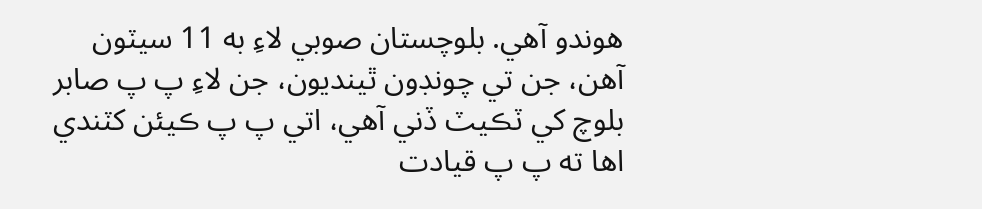هوندو آهي. بلوچستان صوبي لاءِ به 11 سيٽون آهن، جن تي چونڊون ٿينديون، جن لاءِ پ پ صابر بلوچ کي ٽڪيٽ ڏني آهي، اتي پ پ ڪيئن کٽندي اها ته پ پ قيادت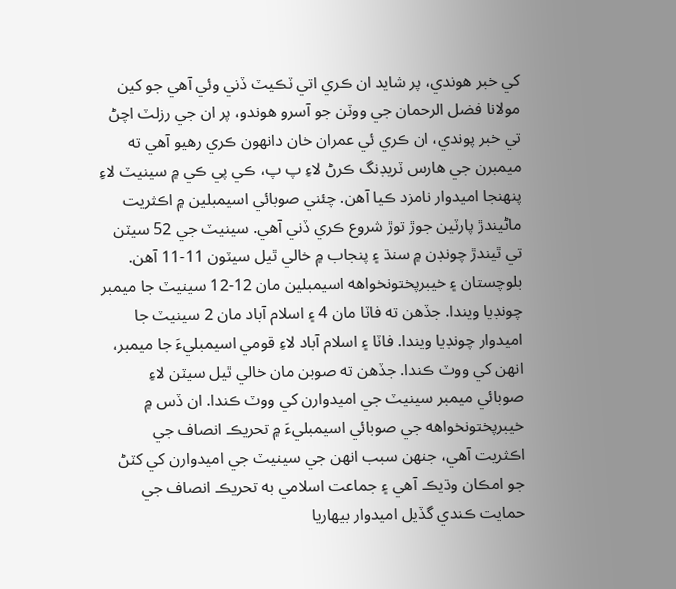کي خبر هوندي، پر شايد ان ڪري اتي ٽڪيٽ ڏني وئي آهي جو کين مولانا فضل الرحمان جي ووٽن جو آسرو هوندو، پر ان جي رزلٽ اچڻ تي خبر پوندي، ان ڪري ئي عمران خان دانهون ڪري رهيو آهي ته ميمبرن جي هارس ٽريڊنگ ڪرڻ لاءِ پ پ، ڪي پي ڪي ۾ سينيٽ لاءِ پنهنجا اميدوار نامزد ڪيا آهن. چئني صوبائي اسيمبلين ۾ اڪثريت ماڻيندڙ پارٽين جوڙ توڙ شروع ڪري ڏني آهي. سينيٽ جي 52 سيٽن تي ٿيندڙ چونڊن ۾ سنڌ ۽ پنجاب ۾ خالي ٿيل سيٽون 11-11 آهن. بلوچستان ۽ خيبرپختونخواهه اسيمبلين مان 12-12 سينيٽ جا ميمبر چونڊيا ويندا. جڏهن ته فاٽا مان 4 ۽ اسلام آباد مان 2 سينيٽ جا اميدوار چونڊيا ويندا. فاٽا ۽ اسلام آباد لاءِ قومي اسيمبليءَ جا ميمبر، انهن کي ووٽ ڪندا. جڏهن ته صوبن مان خالي ٿيل سيٽن لاءِ صوبائي ميمبر سينيٽ جي اميدوارن کي ووٽ ڪندا. ان ڏس ۾ خيبرپختونخواهه جي صوبائي اسيمبليءَ ۾ تحريڪ انصاف جي اڪثريت آهي، جنهن سبب انهن جي سينيٽ جي اميدوارن کي کٽڻ جو امڪان وڌيڪ آهي ۽ جماعت اسلامي به تحريڪ انصاف جي حمايت ڪندي گڏيل اميدوار بيهاريا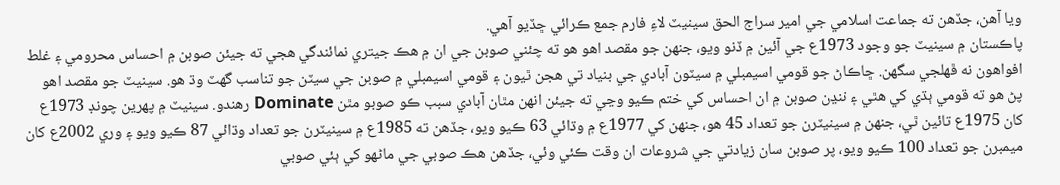ويا آهن، جڏهن ته جماعت اسلامي جي امير سراج الحق سينيٽ لاءِ فارم جمع ڪرائي ڇڏيو آهي.
پاڪستان ۾ سينيٽ جو وجود 1973ع جي آئين ۾ ڏنو ويو، جنهن جو مقصد اهو هو ته چئني صوبن جي ان ۾ هڪ جيتري نمائندگي هجي ته جيئن صوبن ۾ احساس محرومي ۽ غلط افواهون نه ڦهلجي سگهن. ڇاڪاڻ جو قومي اسيمبلي ۾ سيٽون آبادي جي بنياد تي هجن ٿيون ۽ قومي اسيمبلي ۾ صوبن جي سيٽن جو تناسب گهٽ وڌ هو. سينيٽ جو مقصد اهو پڻ هو ته قومي ٻڌي کي هٿي ۽ ننڍن صوبن ۾ ان احساس کي ختم ڪيو وڃي ته جيئن انهن مٿان آبادي سبب ڪو صوبو مٿن Dominate رهندو. سينيٽ ۾ پهرين چونڊ 1973ع کان 1975ع تائين ٿي، جنهن ۾ سينيٽرن جو تعداد 45 هو، جنهن کي 1977ع ۾ وڌائي 63 ڪيو ويو، جڏهن ته 1985ع ۾ سينيٽرن جو تعداد وڌائي 87 ڪيو ويو ۽ وري 2002ع کان ميمبرن جو تعداد 100 ڪيو ويو، پر صوبن سان زيادتي جي شروعات ان وقت ڪئي وئي، جڏهن هڪ صوبي جي ماڻهو کي ٻئي صوبي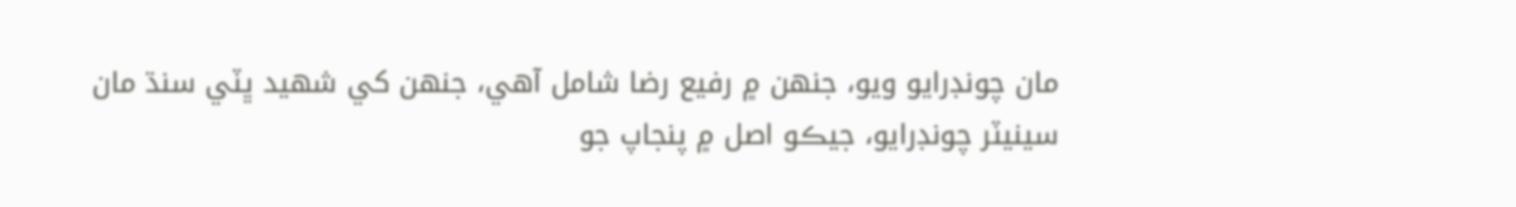مان چونڊرايو ويو، جنهن ۾ رفيع رضا شامل آهي، جنهن کي شهيد ڀٽي سنڌ مان سينيٽر چونڊرايو، جيڪو اصل ۾ پنجاپ جو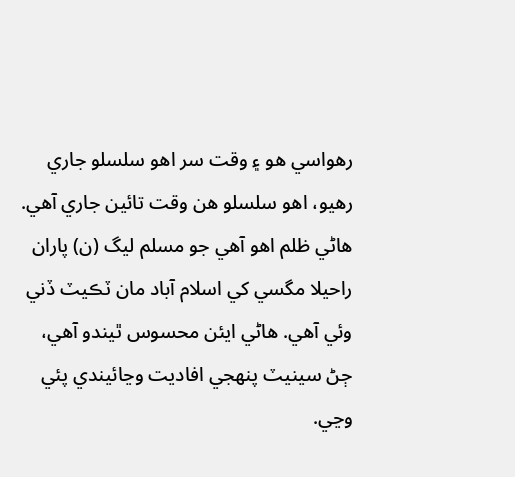رهواسي هو ۽ وقت سر اهو سلسلو جاري رهيو، اهو سلسلو هن وقت تائين جاري آهي. هاڻي ظلم اهو آهي جو مسلم ليگ (ن) پاران راحيلا مگسي کي اسلام آباد مان ٽڪيٽ ڏني وئي آهي. هاڻي ايئن محسوس ٿيندو آهي، ڄڻ سينيٽ پنهجي افاديت وڃائيندي پئي وڃي.